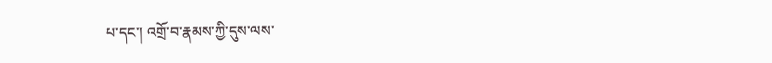པ་དང་། འགྲོ་བ་རྣམས་ཀྱི་དུས་ལས་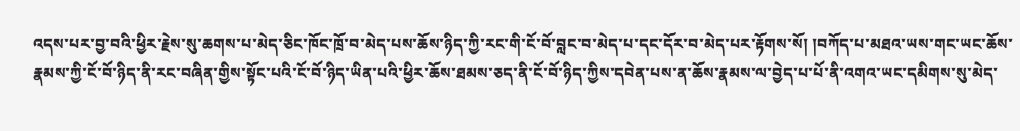འདས་པར་བྱ་བའི་ཕྱིར་རྗེས་སུ་ཆགས་པ་མེད་ཅིང་ཁོང་ཁྲོ་བ་མེད་པས་ཆོས་ཉིད་ཀྱི་རང་གི་ངོ་བོ་བླང་བ་མེད་པ་དང་དོར་བ་མེད་པར་རྟོགས་སོ། །བཀོད་པ་མཐའ་ཡས་གང་ཡང་ཆོས་རྣམས་ཀྱི་ངོ་བོ་ཉིད་ནི་རང་བཞིན་གྱིས་སྟོང་པའི་ངོ་བོ་ཉིད་ཡིན་པའི་ཕྱིར་ཆོས་ཐམས་ཅད་ནི་ངོ་བོ་ཉིད་ཀྱིས་དབེན་པས་ན་ཆོས་རྣམས་ལ་བྱེད་པ་པོ་ནི་འགའ་ཡང་དམིགས་སུ་མེད་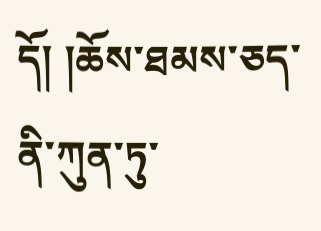དོ། །ཆོས་ཐམས་ཅད་ནི་ཀུན་ཏུ་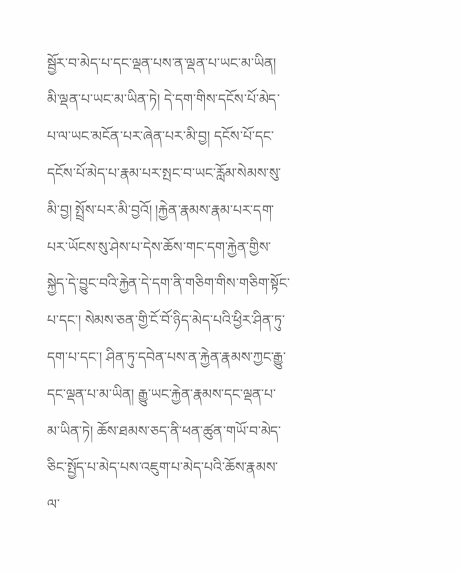སྦྱོར་བ་མེད་པ་དང་ལྡན་པས་ན་ལྡན་པ་ཡང་མ་ཡིན། མི་ལྡན་པ་ཡང་མ་ཡིན་ཏེ། དེ་དག་གིས་དངོས་པོ་མེད་པ་ལ་ཡང་མངོན་པར་ཞེན་པར་མི་བྱ། དངོས་པོ་དང་དངོས་པོ་མེད་པ་རྣམ་པར་སྤང་བ་ཡང་རློམ་སེམས་སུ་མི་བྱ། སྤྲོས་པར་མི་བྱའོ། །རྐྱེན་རྣམས་རྣམ་པར་དག་པར་ཡོངས་སུ་ཤེས་པ་དེས་ཆོས་གང་དག་རྐྱེན་གྱིས་སྐྱེད་དེ་བྱུང་བའི་རྐྱེན་དེ་དག་ནི་གཅིག་གིས་གཅིག་སྟོང་པ་དང་། སེམས་ཅན་གྱི་ངོ་བོ་ཉིད་མེད་པའི་ཕྱིར་ཤིན་ཏུ་དག་པ་དང་། ཤིན་ཏུ་དབེན་པས་ན་རྐྱེན་རྣམས་ཀྱང་རྒྱུ་དང་ལྡན་པ་མ་ཡིན། རྒྱུ་ཡང་རྐྱེན་རྣམས་དང་ལྡན་པ་མ་ཡིན་ཏེ། ཆོས་ཐམས་ཅད་ནི་ཕན་ཚུན་གཡོ་བ་མེད་ཅིང་སྤྱོད་པ་མེད་པས་འཇུག་པ་མེད་པའི་ཆོས་རྣམས་ལ་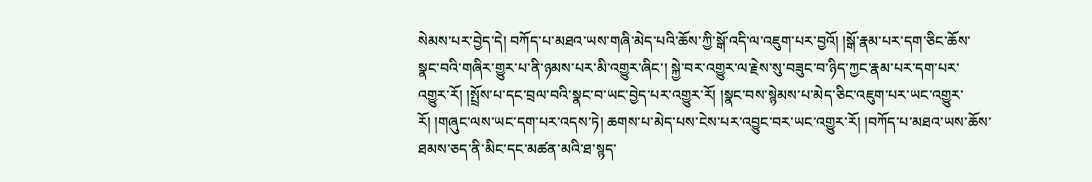སེམས་པར་བྱེད་དེ། བཀོད་པ་མཐའ་ཡས་གཞི་མེད་པའི་ཆོས་ཀྱི་སྒོ་འདི་ལ་འཇུག་པར་བྱའོ། །སྒོ་རྣམ་པར་དག་ཅིང་ཆོས་སྣང་བའི་གཞིར་གྱུར་པ་ནི་ཉམས་པར་མི་འགྱུར་ཞིང་། སྐྱེ་བར་འགྱུར་ལ་རྗེས་སུ་བཟུང་བ་ཉིད་ཀྱང་རྣམ་པར་དག་པར་འགྱུར་རོ། །སྤྲོས་པ་དང་བྲལ་བའི་སྣང་བ་ཡང་བྱེད་པར་འགྱུར་རོ། །སྣང་བས་སྙེམས་པ་མེད་ཅིང་འཇུག་པར་ཡང་འགྱུར་རོ། །གཞུང་ལས་ཡང་དག་པར་འདས་ཏེ། ཆགས་པ་མེད་པས་ངེས་པར་འབྱུང་བར་ཡང་འགྱུར་རོ། །བཀོད་པ་མཐའ་ཡས་ཆོས་ཐམས་ཅད་ནི་མིང་དང་མཚན་མའི་ཐ་སྙད་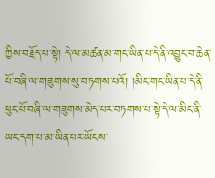ཀྱིས་བརྗོད་པ་སྟེ། དེ་ལ་མཚན་མ་གང་ཡིན་པ་དེ་ནི་འབྱུང་བ་ཆེན་པོ་བཞི་ལ་གཟུགས་སུ་བཏགས་པའོ། །མིང་གང་ཡིན་པ་དེ་ནི་ཕུང་པོ་བཞི་ལ་གཟུགས་མེད་པར་བཏགས་པ་སྟེ་དེ་ལ་མིང་ནི་ཡང་དག་པ་མ་ཡིན་པར་ཡོངས་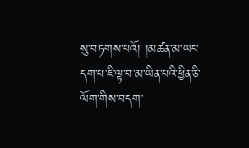སུ་བཏགས་པའོ། །མཚན་མ་ཡང་དག་པ་ཇི་ལྟ་བ་མ་ཡིན་པའི་ཕྱིན་ཅི་ལོག་གིས་བདག་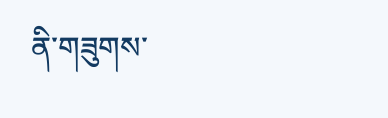ནི་གཟུགས་